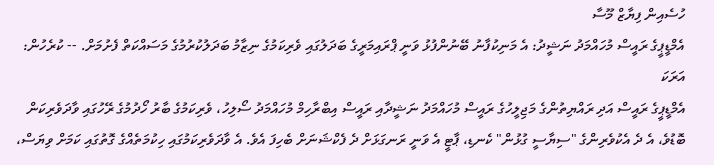ހުސެއިން ފިޔާޒް މޫސާ
އެމްޑީޕީގެ ރައީސް މުހައްމަދު ނަޝީދު: އެ މަނިކުފާނު ބޭނުންފުޅު ވަނީ ޕްރައިމަރީގެ ބަދަލުގައި ވެރިކަމުގެ ނިޒާމު ބަދަލުކުރުމުގެ މަސައްކަތް ފެށުމަށް. -- ކުރެހުން: އަރަކަ
އެމްޑީޕީގެ ރައީސް އަދި ރައްޔިތުންގެ މަޖިލީހުގެ ރައީސް މުހައްމަދު ނަޝީދާއި ރައީސް އިބްރާހިމް މުހައްމަދު ސޯލިހު، ވެރިކަމުގެ ބާރު ހޯދުމުގެ ރޭހުގައި ވާދަވެރިކަން ބޮޑުވެ، އެ ދެ އެކުވެރިންގެ "ސިޔާސީ ގުޅުން" ކެނޑި، ޕާޓީ އެ ވަނީ ރަނގަޅަށް ދެ ފެކްޝަނަށް ބެހިފަ އެވެ. އެ ވާދަވެރިކަމުގައި ހިކުމަތެއްގެ ގޮތުގައި ކަމަށް ވިޔަސް،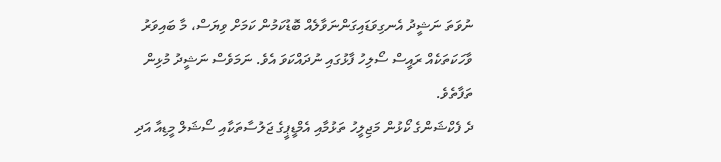ނުވަތަ ނަޝީދު އެނގިވަޑައިގަންނަވާލެއް ބޮޑުކަމުން ކަމަށް ވިޔަސް، މާ ބައިވަރު ވާހަކަތަކެއް ރައީސް ސޯލިހު ފާޅުގައި ނުދައްކަވަ އެވެ. ނަމަވެސް ނަޝީދު މުޅިން ތަފާތެވެ.
ދެ ފެކްޝަންގެ ކޯޅުން މަޖިލީހު ތަޅުމާއި އެމްޑީޕީގެ ޖަލުސާތަކާއި ސޯޝަލް މީޑިއާ އަދި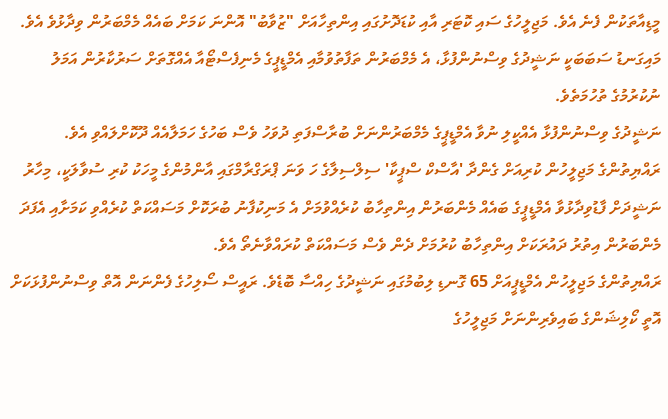މީޑިއާތަކުން ފެނެ އެވެ. މަޖިލީހުގެ ސައި ކޮޓަރި އާއި ކުޑަދޮށުގައި އިންތިހާއަށް "ޒުވާބު" އޮންނަ ކަމަށް ބައެއް މެމްބަރުން ވިދާޅުވެ އެވެ. މައިގަނޑު ސަބަބަކީ ނަޝީދުގެ ވިސްނުންފުޅާ، އެ މެމްބަރުން ތަފާތުވުމާއި އެމްޑީޕީގެ މެނިފެސްޓޯއާ އެއްގޮތަށް ސަރުކާރުން އަމަލު ނުކުރުމުގެ ތުހުމަތެވެ.
ނަޝީދުގެ ވިސްނުންފުޅާ އެއްކީލި ނުވާ އެމްޑީޕީގެ މެމްބަރުންނަށް ބުރާސްފަތި ދުވަހު ވެސް ބަހުގެ ހަމަލާއެއް ދޫކޮށްލައްވި އެވެ. ރައްޔިތުންގެ މަޖިލީހުން ކުރިއަށް ގެންދާ 'އާސްކް ސްޕީކާ' ސިލްސިލާގެ ހަ ވަނަ ޕްރަގްރާމްގައި އާންމުންގެ މީހަކު ކުރި ސުވާލަކީ، މިހާރު ނަޝީދަށް ފާޑުވިދާޅުވާ އެމްޑީޕީގެ ބައެއް މެންބަރުން އިންތިހާބު ކުރެއްވުމަށް އެ މަނިކުފާނު ބުރަކޮށް މަސައްކަތް ކުރެއްވި ކަމަށާއި އެފަދަ މެންބަރުން އިތުރު ދައުރަކަށް އިންތިހާބު ކުރުމަށް ދެން ވެސް މަސައްކަތް ކުރައްވާނެތޯ އެވެ.
ރައްޔިތުންގެ މަޖިލީހުން އެމްޑީޕީއަށް 65 ގޮނޑި ލިބުމުގައި ނަޝީދުގެ ހިއްސާ ބޮޑެވެ. ރައީސް ސޯލިހުގެ ފެންނަން އޮތް ވިސްނުންފުޅަކަށް އޮތީ ކޯލިޝަންގެ ބައިވެރިންނަށް މަޖިލީހުގެ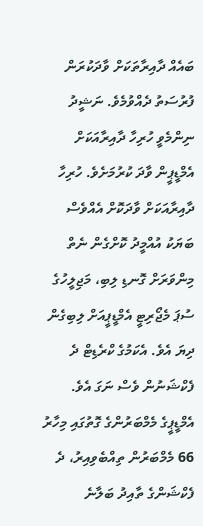ބައެއް ދާއިރާތަކަށް ވާދަކުރަން ފުރުސަތު ދެއްވުމެވެ. ނަޝީދު ނިންމެވީ ހުރިހާ ދާއިރާއަކަށް އެމްޑީޕީން ވާދަ ކުރުމަށެވެ. ހުރިހާ ދާއިރާއަކަށް ވާދަކޮށް އެއްވެސް ބަޔަކު އުއްމީދު ކޮށްގެން ނެތް މިންވަރަށް ގޮނޑި ލިބި، މަޖިލީހުގެ ސުޕަ މެޖޯރިޓީ އެމްޑީޕީއަށް ލިބިގެން ދިޔަ އެވެ. އެކަމުގެ ކްރެޑިޓް ދެ ފެކްޝަނުން ވެސް ނަގަ އެވެ.
އެމްޑީޕީގެ މެމްބަރުންގެ ގޮތުގައި މިހާރު 66 މެމްބަރުން ތިއްބެވިއިރު، ދެ ފެކްޝަންގެ ތާއިދު ބަލާނެ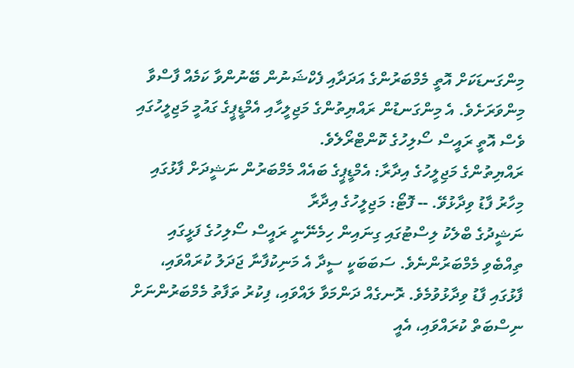މިންގަނޑަކަށް އޮތީ މެމްބަރުންގެ އަދަދާއި ފެކްޝަނުން ބޭނުންވާ ކަމެއް ފާސްވާ މިންވަރަށެވެ. އެ މިންގަނޑުން ރައްޔިތުންގެ މަޖިލީހާއި އެމްޑީޕީގެ ގައުމީ މަޖިލީހުގައި ވެސް އޮތީ ރައީސް ސޯލިހުގެ ކޮންޓްރޯލެވެ.
ރައްޔިތުންގެ މަޖިލީހުގެ އިދާރާ: އެމްޑީޕީގެ ބައެއް މެމްބަރުން ނަޝީދަށް ފާޅުގައި މިހާރު ފާޑު ވިދާޅުވޭ. -- ފޮޓޯ: މަޖިލީހުގެ އިދާރާ
ނަޝީދުގެ ބްލެކު ލިސްޓުގައި ގިނައިން ހިމެނޭނީ ރައީސް ސޯލިހުގެ ފަޅީގައި ތިއްބެވި މެމްބަރުންނެވެ. ސަބަބަކީ ސީދާ އެ މަނިކުފާނާ ޖަދަލު ކުރައްވައި، ފާޅުގައި ފާޑު ވިދާޅުވުމެވެ. ރޮނގެއް ދަންމަވާ ލައްވައި، ފިކުރު ތަފާތު މެމްބަރުންނަށް ނިސްބަތް ކުރައްވައި، އެއީ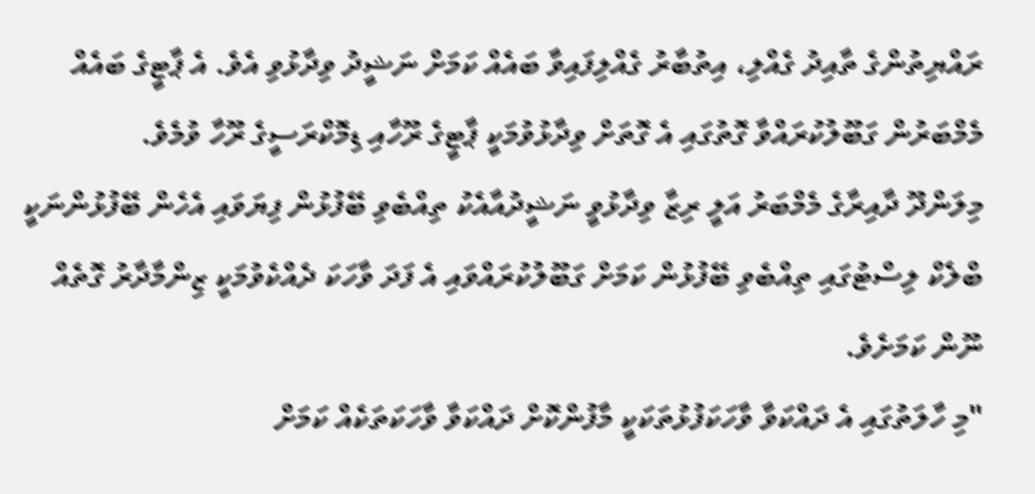ރައްޔިތުންގެ ތާއިދު ގެއްލި، އިތުބާރު ގެއްލިފައިވާ ބައެއް ކަމަށް ނަޝީދު ވިދާޅުވި އެވެ. އެ ޕާޓީގެ ބައެއް މެމްބަރުން ގަބޫލުކުރައްވާ ގޮތުގައި އެ ގޮތަށް ވިދާޅުވުމަކީ ޕާޓީގެ ރޫހާއި ޑިމޮކްރަސީގެ ރޫހާ ވުމެވެ.
މިލަންދޫ ދާއިރާގެ މެމްބަރު އަލީ ރިޒާ ވިދާޅުވީ ނަޝީދުއާއެކު ތިއްބެވި ބޭފުޅުން ފިޔަވައި އެހެން ބޭފުޅުންނަކީ ބްލެކް ލިސްޓުގައި ތިއްބެވި ބޭފުޅުން ކަމަށް ގަބޫލުކުރައްވައި އެ ފަދަ ވާހަކަ ދެއްކެވުމަކީ ޒިންމާދާރު ގޮތެއް ނޫން ކަމަށެވެ.
"މި ހާލަތުގައި އެ ދައްކަވާ ވާހަކަފުޅުތަކަކީ މާފުންކޮށް ދައްކަވާ ވާހަކަތަކެއް ކަމަށް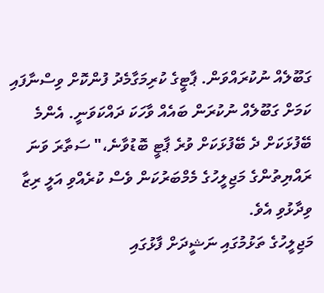ގަބޫލެއް ނުކުރައްވަން. ޕާޓީގެ ކުރިމަގާމެދު ފުންކޮށް ވިސްނާފައި ކަމަށް ގަބޫލެއް ނުކުރަން ބައެއް ވާހަކަ ދައްކަވަނީ. އެންމެ ބޭފުޅަކަށް ދެ ބޭފުޅަކަށް ވުރެ ޕާޓީ ބޮޑުވާނެ،" ސަތާރަ ވަނަ ރައްޔިތުންގެ މަޖިލީހުގެ މެމްބަރުކަން ވެސް ކުރެއްވި އަލީ ރިޒާ ވިދާޅުވި އެވެ.
މަޖިލީހުގެ ތަޅުމުގައި ނަޝީދަށް ފާޅުގައި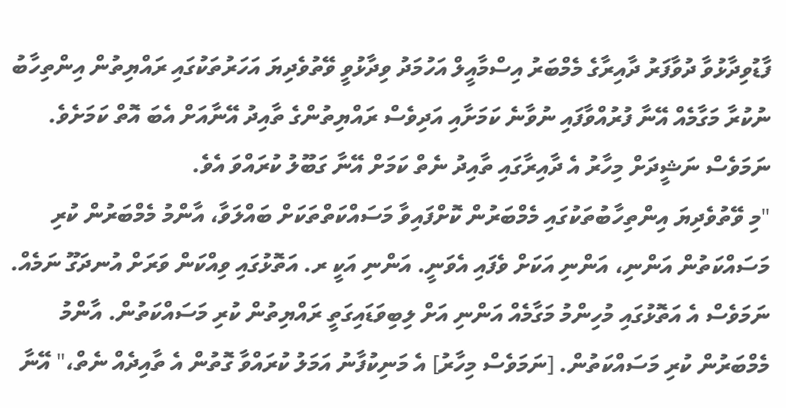ފާޑުވިދާޅުވާ ދުވާފަރު ދާއިރާގެ މެމްބަރު އިސްމާއީލް އަހުމަދު ވިދާޅުވީ ވޭތުވެދިޔަ އަހަރުތަކުގައި ރައްޔިތުން އިންތިހާބު ނުކުރާ މަގާމެއް އޭނާ ފުރުއްވާފައި ނުވާނެ ކަމަށާއި އަދިވެސް ރައްޔިތުންގެ ތާއިދު އޭނާއަށް އެބަ އޮތް ކަމަށެވެ. ނަމަވެސް ނަޝީދަށް މިހާރު އެ ދާއިރާގައި ތާއިދު ނެތް ކަމަށް އޭނާ ގަބޫލު ކުރައްވަ އެވެ.
"މި ވޭތުވެދިޔަ އިންތިހާބުތަކުގައި މެމްބަރުން ކޮށްފައިވާ މަސައްކަތްތަކަށް ބައްލަވާ، އާންމު މެމްބަރުން ކުރި މަސައްކަތުން އަންނި، އަންނި އަކަށް ވެފައި އެވަނީ. އަންނި އަކީ ރ. އަތޮޅުގައި ވިއްކަން ވަރަށް އުނދަގޫ ނަމެއް. ނަމަވެސް އެ އަތޮޅުގައި މުހިންމު މަގާމެއް އަންނި އަށް ލިބިވަޑައިގަތީ ރައްޔިތުން ކުރި މަސައްކަތުން. އާންމު މެމްބަރުން ކުރި މަސައްކަތުން. [ނަމަވެސް މިހާރު] އެ މަނިކުފާނު އަމަލު ކުރައްވާ ގޮތުން އެ ތާއިދެއް ނެތް،" އޭނާ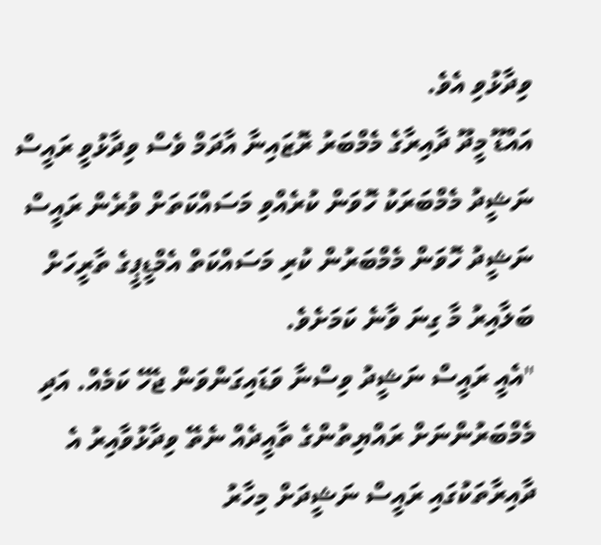ވިދާޅުވި އެވެ.
އައްޑޫ މީދޫ ދާއިރާގެ މެމްބަރު ރޮޒައިނާ އާދަމް ވެސް ވިދާޅުވީ ރައީސް ނަޝީދު މެމްބަރަކު ހޮވަން ކުރެއްވި މަސައްކަތަށް ވުރެން ރައީސް ނަޝީދު ހޮވަން މެމްބަރުން ކުރި މަސައްކަތް އެމްޑީޕީގެ ތާރީހަށް ބަލާއިރު މާ ގިނަ ވާނެ ކަމަށެވެ.
"އެއީ ރައީސް ނަޝީދު ވިސްނާ ވަޑައިގަންވަން ޖެހޭ ކަމެއް. އަދި މެމްބަރުންނަށް ރައްޔިތުންގެ ތާއީދެއް ނެތޭ ވިދާޅުވާއިރު އެ ދާއިރާތަކުގައި ރައީސް ނަޝީދަށް މިހާރު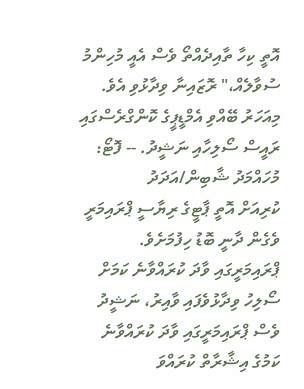އޮތީ ކިހާ ތާއިދެއްތޯ ވެސް އެއީ މުހިންމު ސުވާލެއް،" ރޮޒައިނާ ވިދާޅުވި އެވެ.
މިއަހަރު ބޭއްވި އެމްޑީޕީގެ ކޮންގްރެސްގައި ރައީސް ސޯލިހާއި ނަޝީދު. -- ފޮޓޯ: މުހައްމަދު ޝާބިން/އަދަދު
ކުރިއަށް އޮތީ ޕާޓީގެ ރިޔާސީ ޕްރައިމަރީ ވެގެން ދާނީ ބޮޑު ހިފުމަށެވެ. ޕްރައިމަރީގައި ވާދަ ކުރައްވާނެ ކަމަށް ސޯލިހު ވިދާޅުވެފައި ވާއިރު، ނަޝީދު ވެސް ޕްރައިމަރީގައި ވާދަ ކުރައްވާނެ ކަމުގެ އިޝާރާތް ކުރައްވަ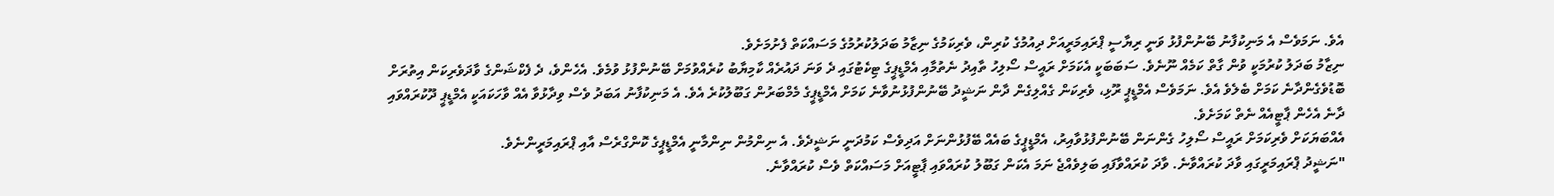އެވެ. ނަމަވެސް އެ މަނިކުފާނު ބޭނުންފުޅު ވަނީ ރިޔާސީ ޕްރައިމަރީއަށް ދިއުމުގެ ކުރިން، ވެރިކަމުގެ ނިޒާމު ބަދަލުކުރުމުގެ މަސައްކަތް ފެށުމަށެވެ.
ނިޒާމު ބަދަލު ކުރުމަކީ ވުން ގާތް ކަމެއް ނޫނެވެ. ސަބަބަކީ އެކަމަށް ރައީސް ސޯލިހު ތާއިދު ނެތުމާއި އެމްޑީޕީގެ ޓިކެޓުގައި ދެ ވަނަ ދައުރެއް ކާމިޔާބު ކުރެއްވުމަށް ބޭނުންފުޅު ވުމެވެ. އެހެންވެ، ދެ ފެކްޝަންގެ ވާދަވެރިކަން އިތުރަށް ބޮޑުވެގެންދާނެ ކަމަށް ބެލެވެ އެވެ. ނަމަވެސް އެމްޑީޕީ ރޫޅި، ވެރިކަން ގެއްލިގެން ދާން ނަޝީދު ބޭނުންފުޅުނުވާނެ ކަމަށް އެމްޑީޕީގެ މެމްބަރުން ގަބޫލުކުރެ އެވެ. އެ މަނިކުފާނު އަބަދު ވެސް ވިދާޅުވާ އެއް ވާހަކައަކީ އެމްޑީޕީ ދޫކުރައްވައި ދާނެ އެހެން ޕާޓީއެއް ނެތް ކަމަށެވެ.
އެއްބަޔަކަށް ވެރިކަމަށް ރައީސް ސޯލިހު ގެންނަން ބޭނުންފުޅުވާއިރު، އެމްޑީޕީގެ ބައެއް ބޭފުޅުންނަށް އަދިވެސް ކަމުދަނީ ނަޝީދެވެ. އެ ނިންމުން ނިންމާނީ އެމްޑީޕީގެ ކޮންގްރެސް އާއި ޕްރައިމަރީންނެވެ.
"ނަޝީދު ޕްރައިމަރީގައި ވާދަ ކުރައްވާނެ. ވާދަ ކުރައްވާފައި ބަލިވެއްޖެ ނަމަ އެކަން ގަބޫލު ކުރައްވައި ޕާޓީއަށް މަސައްކަތް ވެސް ކުރައްވާނެ.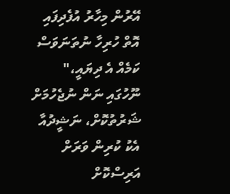އޭރުން މިހާރު އުފެދިފައި އޮތް ހުރިހާ ނުތަނަވަސް ކަމެއް އެ ދިޔައީ،" ނޫހުގައި ނަން ނުޖެހުމަށް ޝަރުތުކޮށް، ނަޝީދުއާ އެކު ކުރިން ވަރަށް އަރިސްކޮށް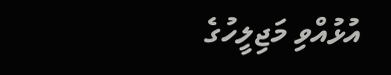އުޅުއްވި މަޖިލީހުގެ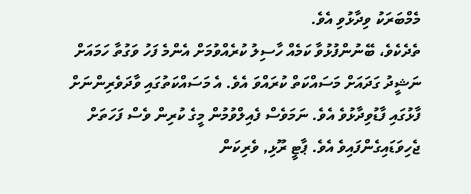މެމްބަރަކު ވިދާޅުވި އެވެ.
ތެދެކެވެ، ބޭނުންފުޅުވާ ކަމެއް ހާސިލު ކުރެއްވުމަށް އެންމެ ފަހު ވަގުތާ ހަމައަށް ނަޝީދު ގަދައަށް މަސައްކަތް ކުރައްވަ އެވެ. އެ މަސައްކަތުގައި ވާދަވެރިންނަށް ފާޅުގައި ފާޑުވިދާޅުވެ އެވެ. ނަމަވެސް ފެއިލްވުމުން މީގެ ކުރިން ވެސް ފަހަތަށް ޖެހިވަޑައިގެންފައިވެ އެވެ. ޕާޓީ ރޫޅި, ވެރިކަން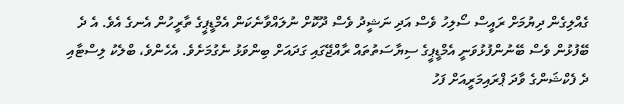ގެއްލިގެން ދިޔުމަށް ރައީސް ސޯލިހު ވެސް އަދި ނަޝީދު ވެސް ދޫކޮށް ނުލައްވާނެކަން އެމްޑީޕީގެ ތާރީހުން އެނގެ އެވެ. އެ ދެ ބޭފުޅުން ވެސް ބޭނުންފުޅުވަނީ އެމްޑީޕީގެ ސިޔާސަތުތައް ރާއްޖޭގައި ގަދައަށް ބިންވަޅު ނެގުމަށެވެ. އެހެންވެ، ބްލެކު ލިސްޓާއި ދެ ފެކްޝަންގެ ވާދަ ޕްރައިމަރީއަށް ފަހު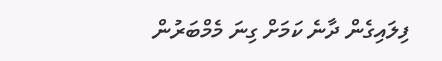ފިލައިގެން ދާނެ ކަމަށް ގިނަ މެމްބަރުން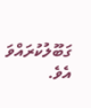ގަބޫލުކުރައްވަ އެވެ.